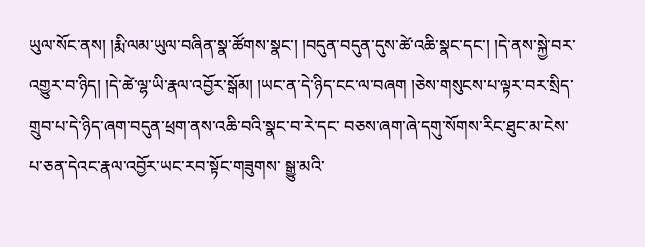ཡུལ་སོང་ནས། །རྨི་ལམ་ཡུལ་བཞིན་སྣ་ཚོགས་སྣང་། །བདུན་བདུན་དུས་ཚེ་འཆི་སྣང་དང་། །དེ་ནས་སྐྱེ་བར་འགྱུར་བ་ཉིད། །དེ་ཚེ་ལྷ་ཡི་རྣལ་འབྱོར་སྒོམ། །ཡང་ན་དེ་ཉིད་ངང་ལ་བཞག །ཅེས་གསུངས་པ་ལྟར་བར་སྲིད་གྲུབ་པ་དེ་ཉིད་ཞག་བདུན་ཕྲག་ནས་འཆི་བའི་སྣང་བ་རེ་དང་ བཅས་ཞག་ཞེ་དགུ་སོགས་རིང་ཐུང་མ་ངེས་པ་ཅན་དེའང་རྣལ་འབྱོར་ཡང་རབ་སྟོང་གཟུགས་ སྒྱུ་མའི་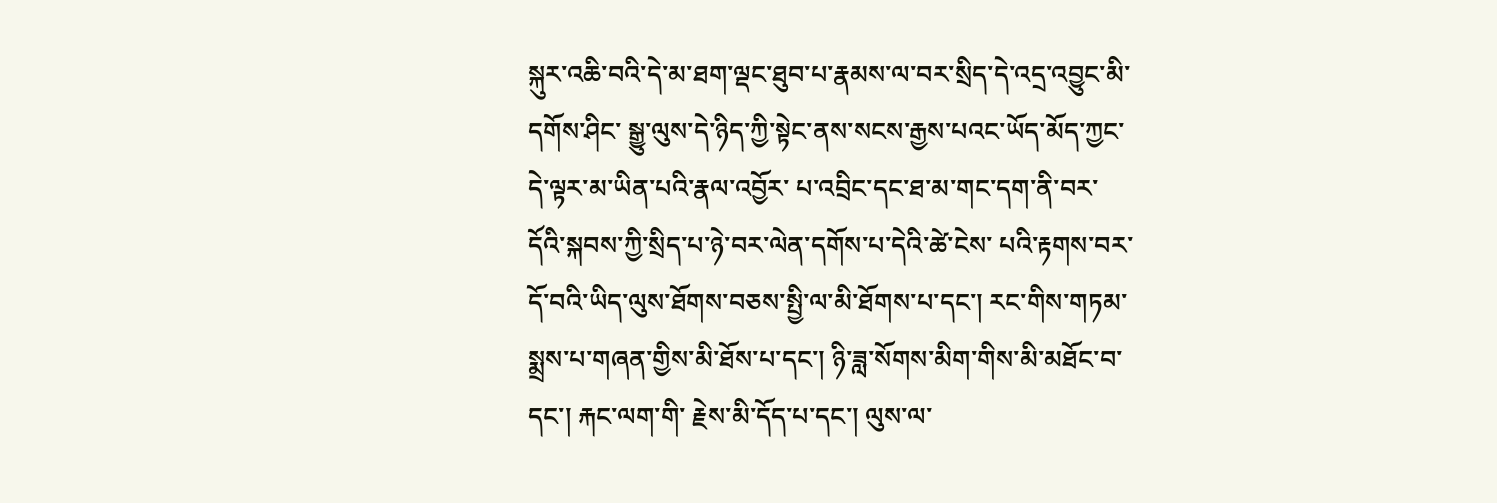སྐུར་འཆི་བའི་དེ་མ་ཐག་ལྡང་ཐུབ་པ་རྣམས་ལ་བར་སྲིད་དེ་འདྲ་འབྱུང་མི་དགོས་ཤིང་ སྒྱུ་ལུས་དེ་ཉིད་ཀྱི་སྟེང་ནས་སངས་རྒྱས་པའང་ཡོད་མོད་ཀྱང་དེ་ལྟར་མ་ཡིན་པའི་རྣལ་འབྱོར་ པ་འབྲིང་དང་ཐ་མ་གང་དག་ནི་བར་དོའི་སྐབས་ཀྱི་སྲིད་པ་ཉེ་བར་ལེན་དགོས་པ་དེའི་ཚེ་ངེས་ པའི་རྟགས་བར་དོ་བའི་ཡིད་ལུས་ཐོགས་བཅས་སྤྱི་ལ་མི་ཐོགས་པ་དང་། རང་གིས་གཏམ་ སྨྲས་པ་གཞན་གྱིས་མི་ཐོས་པ་དང་། ཉི་ཟླ་སོགས་མིག་གིས་མི་མཐོང་བ་དང་། རྐང་ལག་གི་ རྗེས་མི་དོད་པ་དང་། ལུས་ལ་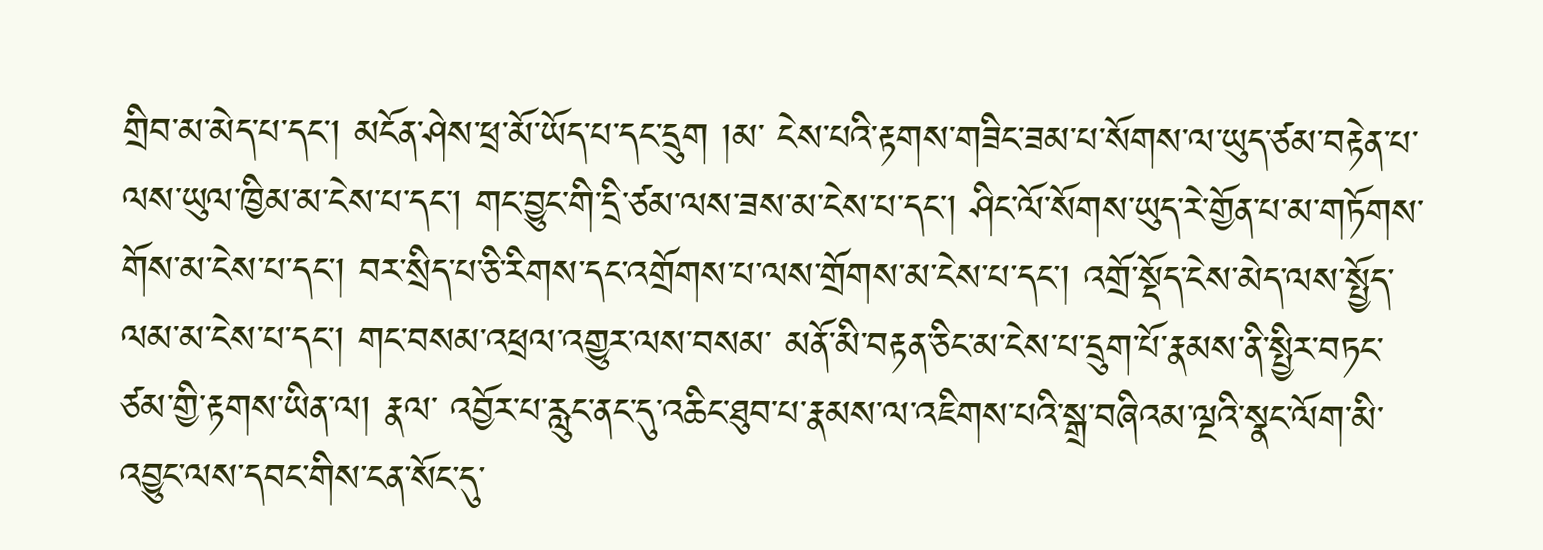གྲིབ་མ་མེད་པ་དང་། མངོན་ཤེས་ཕྲ་མོ་ཡོད་པ་དང་དྲུག །མ་ ངེས་པའི་རྟགས་གཟིང་ཟམ་པ་སོགས་ལ་ཡུད་ཙམ་བརྟེན་པ་ལས་ཡུལ་ཁྱིམ་མ་ངེས་པ་དང་། གང་བྱུང་གི་དྲི་ཙམ་ལས་ཟས་མ་ངེས་པ་དང་། ཤིང་ལོ་སོགས་ཡུད་རེ་གྱོན་པ་མ་གཏོགས་ གོས་མ་ངེས་པ་དང་། བར་སྲིད་པ་ཅི་རིགས་དང་འགྲོགས་པ་ལས་གྲོགས་མ་ངེས་པ་དང་། འགྲོ་སྡོད་ངེས་མེད་ལས་སྤྱོད་ལམ་མ་ངེས་པ་དང་། གང་བསམ་འཕྲལ་འགྱུར་ལས་བསམ་ མནོ་མི་བརྟན་ཅིང་མ་ངེས་པ་དྲུག་པོ་རྣམས་ནི་སྤྱིར་བཏང་ཙམ་གྱི་རྟགས་ཡིན་ལ། རྣལ་ འབྱོར་པ་རླུང་ནང་དུ་འཆིང་ཐུབ་པ་རྣམས་ལ་འཇིགས་པའི་སྒྲ་བཞིའམ་ལྔའི་སྣང་ལོག་མི་ འབྱུང་ལས་དབང་གིས་ངན་སོང་དུ་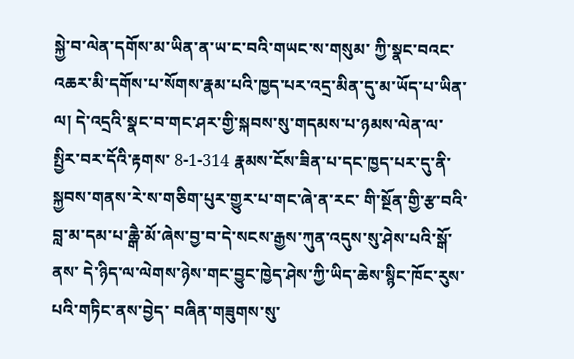སྐྱེ་བ་ལེན་དགོས་མ་ཡིན་ན་ཡ་ང་བའི་གཡང་ས་གསུམ་ ཀྱི་སྣང་བའང་འཆར་མི་དགོས་པ་སོགས་རྣམ་པའི་ཁྱད་པར་འདྲ་མིན་དུ་མ་ཡོད་པ་ཡིན་ལ། དེ་འདྲའི་སྣང་བ་གང་ཤར་གྱི་སྐབས་སུ་གདམས་པ་ཉམས་ལེན་ལ་སྤྱིར་བར་དོའི་རྟགས་ 8-1-314 རྣམས་ངོས་ཟིན་པ་དང་ཁྱད་པར་དུ་ནི་སྐྱབས་གནས་རེ་ས་གཅིག་པུར་གྱུར་པ་གང་ཞེ་ན་རང་ གི་སྔོན་གྱི་རྩ་བའི་བླ་མ་དམ་པ་ཆྒཻ་མོ་ཞེས་བྱ་བ་དེ་སངས་རྒྱས་ཀུན་འདུས་སུ་ཤེས་པའི་སྒོ་ནས་ དེ་ཉིད་ལ་ལེགས་ཉེས་གང་བྱུང་ཁྱེད་ཤེས་ཀྱི་ཡིད་ཆེས་སྙིང་ཁོང་རུས་པའི་གཏིང་ནས་བྱེད་ བཞིན་གཟུགས་སུ་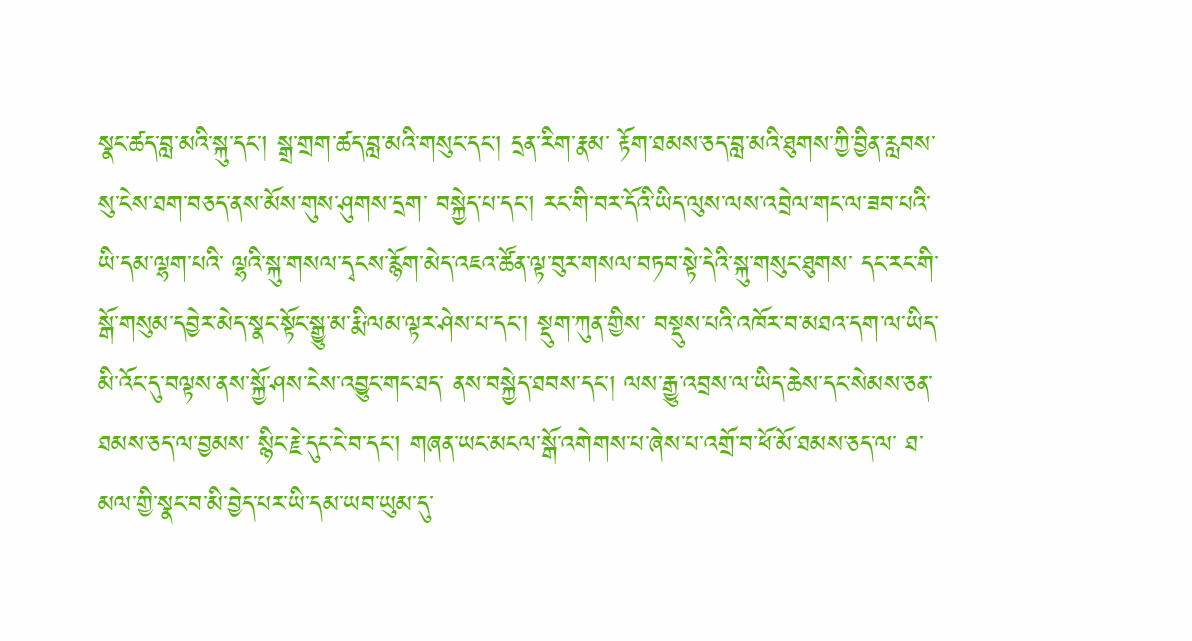སྣང་ཚད་བླ་མའི་སྐུ་དང་། སྒྲ་གྲག་ཚད་བླ་མའི་གསུང་དང་། དྲན་རིག་རྣམ་ རྟོག་ཐམས་ཅད་བླ་མའི་ཐུགས་ཀྱི་བྱིན་རླབས་སུ་ངེས་ཐག་བཅད་ནས་མོས་གུས་ཤུགས་དྲག་ བསྐྱེད་པ་དང་། རང་གི་བར་དོའི་ཡིད་ལུས་ལས་འབྲེལ་གང་ལ་ཟབ་པའི་ཡི་དམ་ལྷག་པའི་ ལྷའི་སྐུ་གསལ་དྭངས་རྙོག་མེད་འཇའ་ཚོན་ལྟ་བུར་གསལ་བཏབ་སྟེ་དེའི་སྐུ་གསུང་ཐུགས་ དང་རང་གི་སྒོ་གསུམ་དབྱེར་མེད་སྣང་སྟོང་སྒྱུ་མ་རྨི་ལམ་ལྟར་ཤེས་པ་དང་། སྡུག་ཀུན་གྱིས་ བསྡུས་པའི་འཁོར་བ་མཐའ་དག་ལ་ཡིད་མི་འོང་དུ་བལྟས་ནས་སྐྱོ་ཤས་ངེས་འབྱུང་གང་ཐད་ ནས་བསྐྱེད་ཐབས་དང་། ལས་རྒྱུ་འབྲས་ལ་ཡིད་ཆེས་དང་སེམས་ཅན་ཐམས་ཅད་ལ་བྱམས་ སྙིང་རྗེ་དུང་ངེ་བ་དང་། གཞན་ཡང་མངལ་སྒོ་འགེགས་པ་ཞེས་པ་འགྲོ་བ་ཕོ་མོ་ཐམས་ཅད་ལ་ ཐ་མལ་གྱི་སྣང་བ་མི་བྱེད་པར་ཡི་དམ་ཡབ་ཡུམ་དུ་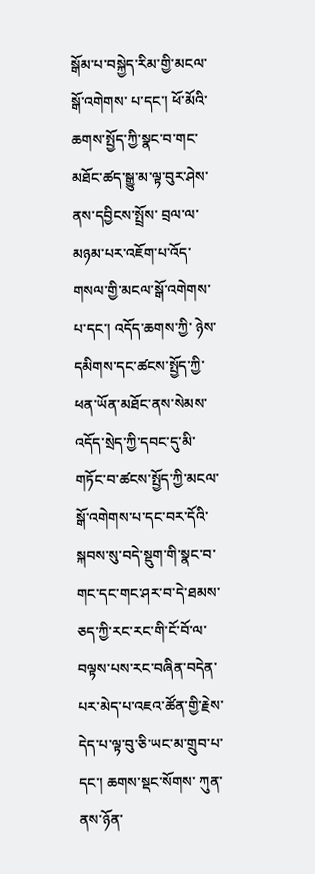སྒོམ་པ་བསྐྱེད་རིམ་གྱི་མངལ་སྒོ་འགེགས་ པ་དང་། ཕོ་མོའི་ཆགས་སྤྱོད་ཀྱི་སྣང་བ་གང་མཐོང་ཚད་སྒྱུ་མ་ལྟ་བུར་ཤེས་ནས་དབྱིངས་སྤྲོས་ བྲལ་ལ་མཉམ་པར་འཇོག་པ་འོད་གསལ་གྱི་མངལ་སྒོ་འགེགས་པ་དང་། འདོད་ཆགས་ཀྱི་ ཉེས་དམིགས་དང་ཚངས་སྤྱོད་ཀྱི་ཕན་ཡོན་མཐོང་ནས་སེམས་འདོད་སྲེད་ཀྱི་དབང་དུ་མི་ གཏོང་བ་ཚངས་སྤྱོད་ཀྱི་མངལ་སྒོ་འགེགས་པ་དང་བར་དོའི་སྐབས་སུ་བདེ་སྡུག་གི་སྣང་བ་ གང་དང་གང་ཤར་བ་དེ་ཐམས་ཅད་ཀྱི་རང་རང་གི་ངོ་བོ་ལ་བལྟས་པས་རང་བཞིན་བདེན་ པར་མེད་པ་འཇའ་ཚོན་གྱི་རྗེས་དེད་པ་ལྟ་བུ་ཅི་ཡང་མ་གྲུབ་པ་དང་། ཆགས་སྡང་སོགས་ ཀུན་ནས་ཉོན་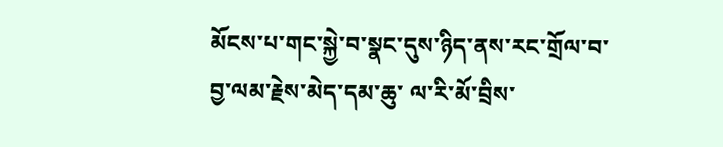མོངས་པ་གང་སྐྱེ་བ་སྣང་དུས་ཉིད་ནས་རང་གྲོལ་བ་བྱ་ལམ་རྗེས་མེད་དམ་ཆུ་ ལ་རི་མོ་བྲིས་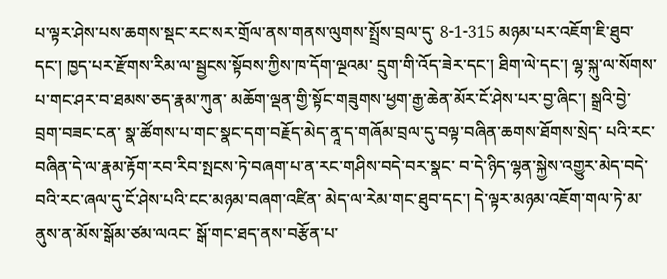པ་ལྟར་ཤེས་པས་ཆགས་སྡང་རང་སར་གྲོལ་ནས་གནས་ལུགས་སྤྲོས་བྲལ་དུ་ 8-1-315 མཉམ་པར་འཇོག་ཇི་ཐུབ་དང་། ཁྱད་པར་རྫོགས་རིམ་ལ་སྦྱངས་སྟོབས་ཀྱིས་ཁ་དོག་ལྔའམ་ དྲུག་གི་འོད་ཟེར་དང་། ཐིག་ལེ་དང་། ལྷ་སྐུ་ལ་སོགས་པ་གང་ཤར་བ་ཐམས་ཅད་རྣམ་ཀུན་ མཆོག་ལྡན་གྱི་སྟོང་གཟུགས་ཕྱག་རྒྱ་ཆེན་མོར་ངོ་ཤེས་པར་བྱ་ཞིང་། སྒྲའི་བྱེ་བྲག་བཟང་ངན་ སྣ་ཚོགས་པ་གང་སྣང་དག་བརྗོད་མེད་ནཱ་ད་གཞོམ་བྲལ་དུ་བལྟ་བཞིན་ཆགས་ཐོགས་སྲེད་ པའི་རང་བཞིན་དེ་ལ་རྣམ་རྟོག་རབ་རིབ་སྤངས་ཏེ་བཞག་པ་ན་རང་གཤིས་བདེ་བར་སྣང་ བ་དེ་ཉིད་ལྷན་སྐྱེས་འགྱུར་མེད་བདེ་བའི་རང་ཞལ་དུ་ངོ་ཤེས་པའི་ངང་མཉམ་བཞག་འཛིན་ མེད་ལ་རེམ་གང་ཐུབ་དང་། དེ་ལྟར་མཉམ་འཇོག་གལ་ཏེ་མ་ནུས་ན་མོས་སྒོམ་ཙམ་ལའང་ སྒོ་གང་ཐད་ནས་བརྩོན་པ་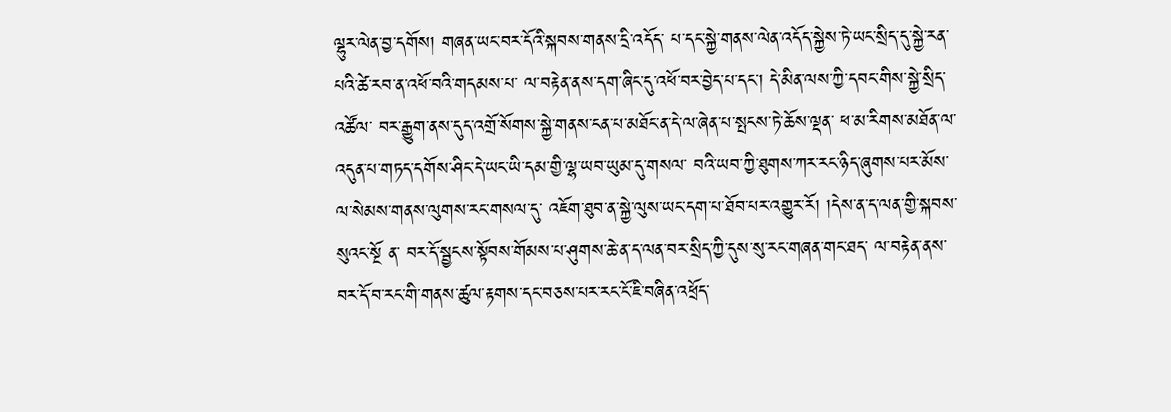ལྷུར་ལེན་བྱ་དགོས། གཞན་ཡང་བར་དོའི་སྐབས་གནས་དྲི་འདོད་ པ་དང་སྐྱེ་གནས་ལེན་འདོད་སྐྱེས་ཏེ་ཡང་སྲིད་དུ་སྐྱེ་རན་པའི་ཚེ་རབ་ན་འཕོ་བའི་གདམས་པ་ ལ་བརྟེན་ནས་དག་ཞིང་དུ་འཕོ་བར་བྱེད་པ་དང་། དེ་མིན་ལས་ཀྱི་དབང་གིས་སྐྱེ་སྲིད་འཚོལ་ བར་རྒྱུག་ནས་དུད་འགྲོ་སོགས་སྐྱེ་གནས་ངན་པ་མཐོང་ན་དེ་ལ་ཞེན་པ་སྤངས་ཏེ་ཆོས་ལྡན་ ཕ་མ་རིགས་མཐོན་ལ་འདུན་པ་གཏད་དགོས་ཤིང་དེ་ཡང་ཡི་དམ་གྱི་ལྷ་ཡབ་ཡུམ་དུ་གསལ་ བའི་ཡབ་ཀྱི་ཐུགས་ཀར་རང་ཉིད་ཞུགས་པར་མོས་ལ་སེམས་གནས་ལུགས་རང་གསལ་དུ་ འཇོག་ཐུབ་ན་སྐྱེ་ལུས་ཡང་དག་པ་ཐོབ་པར་འགྱུར་རོ། །དེས་ན་ད་ལན་གྱི་སྐབས་སུའང་སྔོ ན་ བར་དོ་སྦྱངས་སྟོབས་གོམས་པ་ཤུགས་ཆེ་ན་ད་ལན་བར་སྲིད་ཀྱི་དུས་སུ་རང་གཞན་གང་ཐད་ ལ་བརྟེན་ནས་བར་དོ་བ་རང་གི་གནས་ཚུལ་རྟགས་དང་བཅས་པར་རང་ངོ་ཇི་བཞིན་འཕྲོད་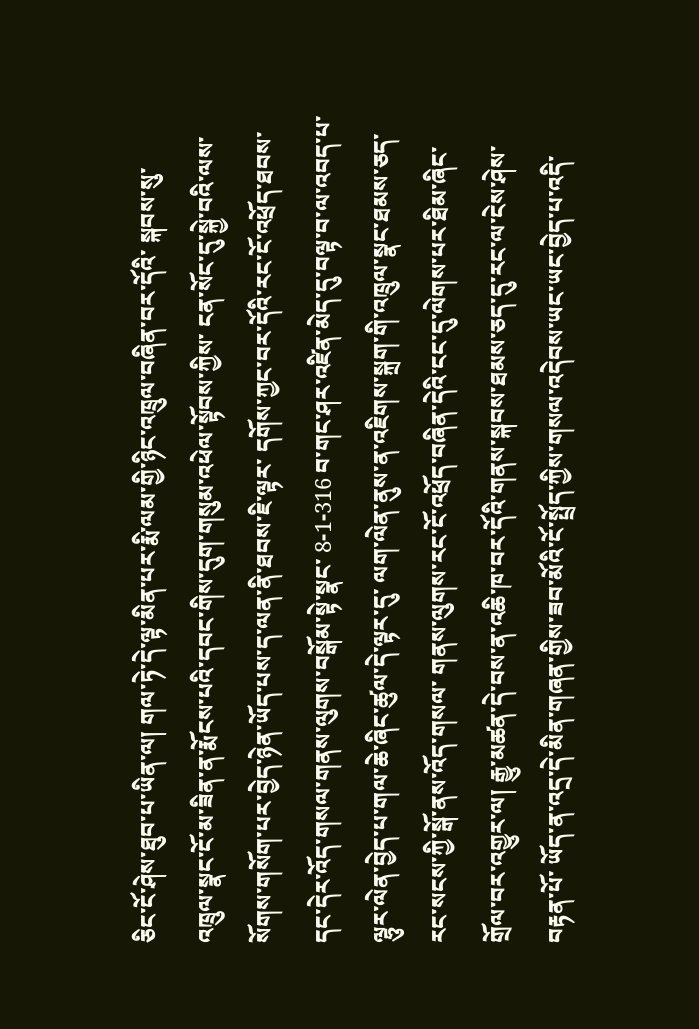ཅིང་ངོ་ཤེས་ཐུབ་པ་ཡིན་ལ། གལ་ཏེ་དེ་ལྟ་མིན་པར་རྨི་ལམ་གྱི་ཉིང་འཁྲུལ་བཞིན་བར་དོའི་ སྐབས་སུ་འཁྲུལ་སྣང་ངོ་མ་ཟིན་ན་རྨོངས་པའི་དབང་གིས་དུག་གསུམ་འཕེལ་སྟོབས་ཀྱིས་ ངན་སོང་དུ་སྐྱེ་བའི་ལས་སོགས་གསོག་པར་བྱེད་ཉེན་ཡོད་པས་ད་ལན་ནི་ཐབས་ཇི་ལྟར་ དགོས་ཀྱང་བར་དོའི་རང་ངོ་འཕྲོད་ཐབས་དང་དེར་འོད་གསལ་གནས་ལུགས་བསྒོམ་སྟེ་སྣང་ 8-1-316 བ་གང་ཤར་འཛིན་མེད་དུ་བལྟ་བ་ལ་འབད་པ་ལྷུར་ལེན་བྱེད་པ་གལ་ཆེ་ཞིང་ཚུལ་དེ་ལྟར་དུ་ ལག་ལེན་ནུས་ན་འཇིགས་སྐྲག་གི་འཁྲུལ་སྣང་ཐམས་ཅད་རང་སངས་ཀྱི་སྒོ་ནས་འོད་གསལ་ གནས་ལུགས་རང་ངོ་འཕྲོད་བཞིན་དེའི་ངང་དུ་ལེགས་པར་ཐིམ་ཞིང་གྲོལ་བར་འགྱུར་ལ། རྒྱུ་མཚན་དེ་བས་ན་འཆི་ཁ་བར་དོའི་གནས་སྐབས་ཐམས་ཅད་དུ་རང་ལ་ངེས་ཤེས་བརྟན་པོ་ ཡོད་ན་འདྲ་དེ་མིན་གཞན་གྱིས་ཟབ་མོའི་ངོ་སྤྲོད་ཀྱིས་གསལ་འདེབས་ཡང་ཡང་བྱེད་པ་འདི་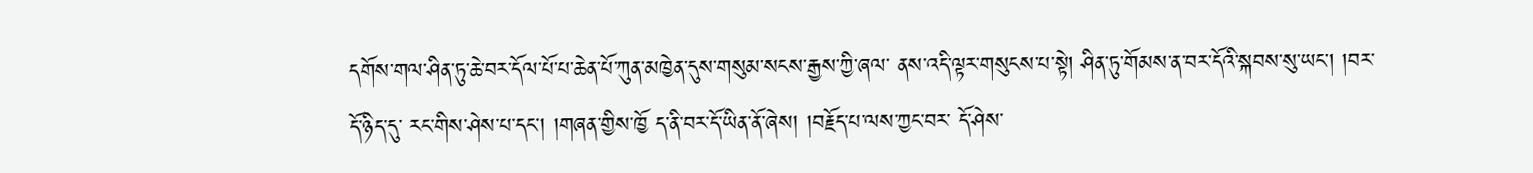དགོས་གལ་ཤིན་ཏུ་ཆེ་བར་དོལ་པོ་པ་ཆེན་པོ་ཀུན་མཁྱེན་དུས་གསུམ་སངས་རྒྱས་ཀྱི་ཞལ་ ནས་འདི་ལྟར་གསུངས་པ་སྟེ། ཤིན་ཏུ་གོམས་ན་བར་དོའི་སྐབས་སུ་ཡང་། །བར་དོ་ཉིད་དུ་ རང་གིས་ཤེས་པ་དང་། །གཞན་གྱིས་ཁྱོ ད་ནི་བར་དོ་ཡིན་ནོ་ཞེས། །བརྗོད་པ་ལས་ཀྱང་བར་ དོ་ཤེས་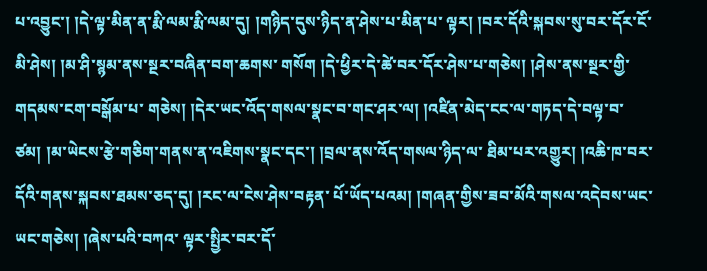པ་འབྱུང་། །དེ་ལྟ་མིན་ན་རྨི་ལམ་རྨི་ལམ་དུ། །གཉིད་དུས་ཉིད་ན་ཤེས་པ་མིན་པ་ ལྟར། །བར་དོའི་སྐབས་སུ་བར་དོར་ངོ་མི་ཤེས། །མ་ཤི་སྙམ་ནས་སྔར་བཞིན་བག་ཆགས་ གསོག །དེ་ཕྱིར་དེ་ཚེ་བར་དོར་ཤེས་པ་གཅེས། །ཤེས་ནས་སྔར་གྱི་གདམས་ངག་བསྒོམ་པ་ གཅེས། །དེར་ཡང་འོད་གསལ་སྣང་བ་གང་ཤར་ལ། །འཛིན་མེད་ངང་ལ་གཏད་དེ་བལྟ་བ་ ཙམ། །མ་ཡེངས་རྩེ་གཅིག་གནས་ན་འཇིགས་སྣང་དང་། །བྲལ་ནས་འོད་གསལ་ཉིད་ལ་ ཐིམ་པར་འགྱུར། །འཆི་ཁ་བར་དོའི་གནས་སྐབས་ཐམས་ཅད་དུ། །རང་ལ་ངེས་ཤེས་བརྟན་ པོ་ཡོད་པའམ། །གཞན་གྱིས་ཟབ་མོའི་གསལ་འདེབས་ཡང་ཡང་གཅེས། །ཞེས་པའི་བཀའ་ ལྟར་སྤྱིར་བར་དོ་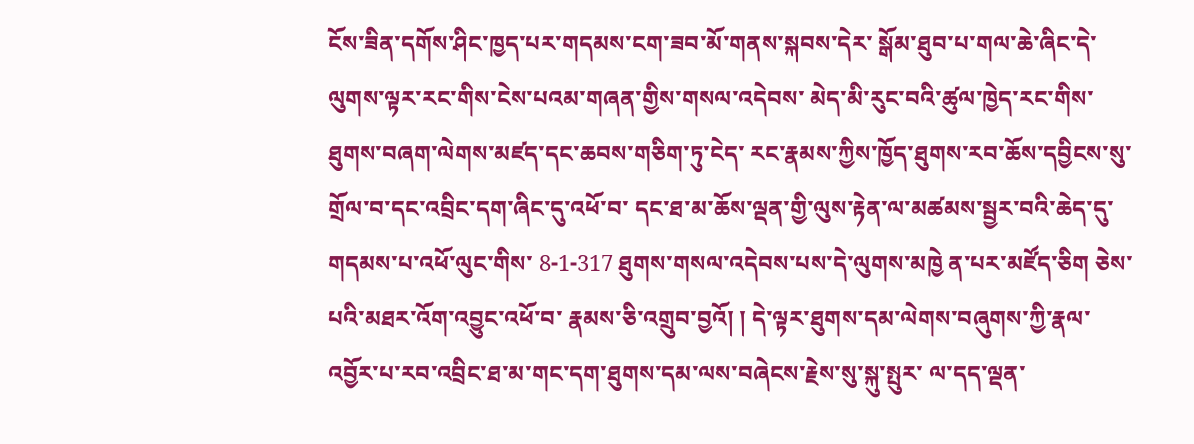ངོས་ཟིན་དགོས་ཤིང་ཁྱད་པར་གདམས་ངག་ཟབ་མོ་གནས་སྐབས་དེར་ སྒོམ་ཐུབ་པ་གལ་ཆེ་ཞིང་དེ་ལུགས་ལྟར་རང་གིས་ངེས་པའམ་གཞན་གྱིས་གསལ་འདེབས་ མེད་མི་རུང་བའི་ཚུལ་ཁྱེད་རང་གིས་ཐུགས་བཞག་ལེགས་མཛད་དང་ཆབས་གཅིག་ཏུ་ངེད་ རང་རྣམས་ཀྱིས་ཁྱོད་ཐུགས་རབ་ཆོས་དབྱིངས་སུ་གྲོལ་བ་དང་འབྲིང་དག་ཞིང་དུ་འཕོ་བ་ དང་ཐ་མ་ཆོས་ལྡན་གྱི་ལུས་རྟེན་ལ་མཚམས་སྦྱར་བའི་ཆེད་དུ་གདམས་པ་འཕོ་ལུང་གིས་ 8-1-317 ཐུགས་གསལ་འདེབས་པས་དེ་ལུགས་མཁྱེ ན་པར་མཛོད་ཅིག ཅེས་པའི་མཐར་འོག་འབྱུང་འཕོ་བ་ རྣམས་ཅི་འགྲུབ་བྱའོ། ། དེ་ལྟར་ཐུགས་དམ་ལེགས་བཞུགས་ཀྱི་རྣལ་འབྱོར་པ་རབ་འབྲིང་ཐ་མ་གང་དག་ཐུགས་དམ་ལས་བཞེངས་རྗེས་སུ་སྐུ་སྤུར་ ལ་དད་ལྡན་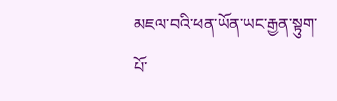མཇལ་བའི་ཕན་ཡོན་ཡང་རྒྱན་སྟུག་པོ་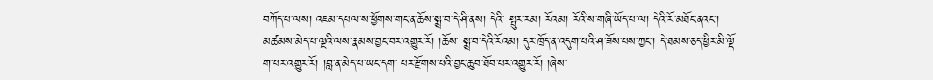བཀོད་པ་ལས། འཇམ་དཔལ་ས་ཕྱོགས་གང་ན་ཆོས་སྨྲ་བ་དེ་ཤི་ནས། དེའི་ སྤུར་རམ། རོའམ། རོའི་ས་གཞི་ཡོད་པ་ལ། དེའི་རོ་མཐོང་ནའང་། མཚམས་མེད་པ་ལྔའི་ལས་རྣམས་བྱང་བར་འགྱུར་རོ། །ཆོས་ སྨྲ་བ་དེའི་རོའམ། དུར་ཁྲོད་ན་འདུག་པའི་ཤ་ཟོས་པས་ཀྱང་། དེ་ཐམས་ཅད་ཕྱིར་མི་ལྡོ ག་པར་འགྱུར་རོ། །བླ་ན་མེད་པ་ཡང་དག་ པར་རྫོགས་པའི་བྱང་ཆུབ་ཐོབ་པར་འགྱུར་རོ། །ཞེས་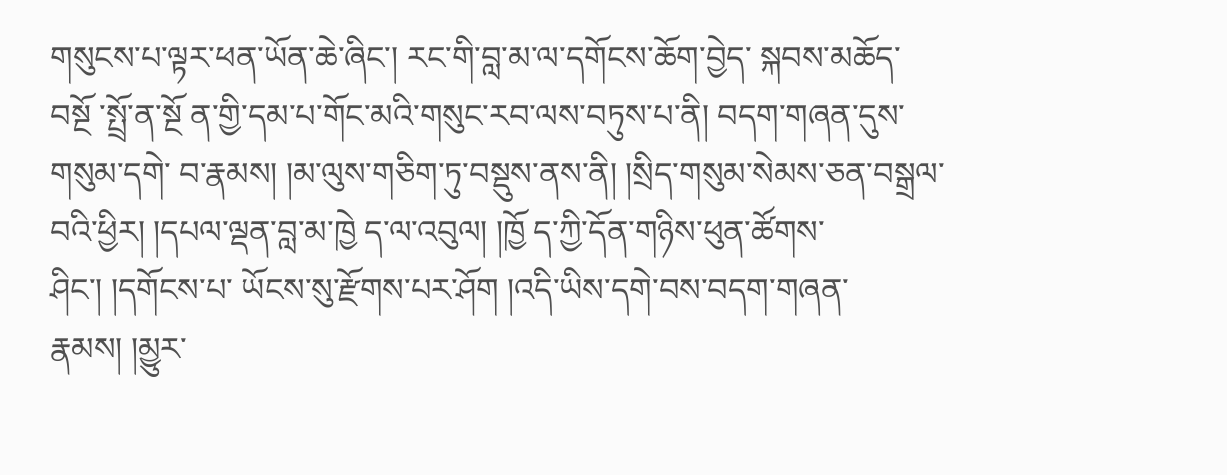གསུངས་པ་ལྟར་ཕན་ཡོན་ཆེ་ཞིང་། རང་གི་བླ་མ་ལ་དགོངས་ཆོག་བྱེད་ སྐབས་མཆོད་བསྔོ ་སྤྲོ་ན་སྔོ ན་གྱི་དམ་པ་གོང་མའི་གསུང་རབ་ལས་བཏུས་པ་ནི། བདག་གཞན་དུས་གསུམ་དགེ་ བ་རྣམས། །མ་ལུས་གཅིག་ཏུ་བསྡུས་ནས་ནི། །སྲིད་གསུམ་སེམས་ཅན་བསྒྲལ་བའི་ཕྱིར། །དཔལ་ལྡན་བླ་མ་ཁྱེ ད་ལ་འབུལ། །ཁྱོ ད་ཀྱི་དོན་གཉིས་ཕུན་ཚོགས་ཤིང་། །དགོངས་པ་ ཡོངས་སུ་རྫོགས་པར་ཤོག །འདི་ཡིས་དགེ་བས་བདག་གཞན་རྣམས། །མྱུར་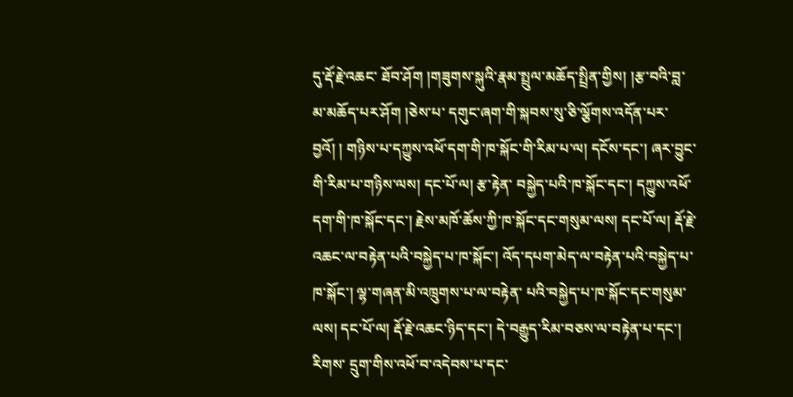དུ་རྡོ་རྗེ་འཆང་ ཐོབ་ཤོག །གཟུགས་སྐུའི་རྣམ་སྤྲུལ་མཆོད་སྤྲིན་གྱིས། །རྩ་བའི་བླ་མ་མཆོད་པར་ཤོག །ཅེས་པ་ དགུང་ཞག་གི་སྐབས་སུ་ཅི་ལྕོགས་འདོན་པར་བྱའོ། ། གཉིས་པ་དཀྱུས་འཕོ་དག་གི་ཁ་སྐོང་གི་རིམ་པ་ལ། དངོས་དང་། ཞར་བྱུང་གི་རིམ་པ་གཉིས་ལས། དང་པོ་ལ། རྩ་རྟེན་ བསྐྱེད་པའི་ཁ་སྐོང་དང་། དཀྱུས་འཕོ་དག་གི་ཁ་སྐོང་དང་། རྗེས་མཁོ་ཆོས་ཀྱི་ཁ་སྐོང་དང་གསུམ་ལས། དང་པོ་ལ། རྡོ་རྗེ་ འཆང་ལ་བརྟེན་པའི་བསྐྱེད་པ་ཁ་སྐོང་། འོད་དཔག་མེད་ལ་བརྟེན་པའི་བསྐྱེད་པ་ཁ་སྐོང་། ལྷ་གཞན་མི་འཁྲུགས་པ་ལ་བརྟེན་ པའི་བསྐྱེད་པ་ཁ་སྐོང་དང་གསུམ་ལས། དང་པོ་ལ། རྡོ་རྗེ་འཆང་ཉིད་དང་། དེ་བརྒྱུད་རིམ་བཅས་ལ་བརྟེན་པ་དང་། རིགས་ དྲུག་གིས་འཕོ་བ་འདེབས་པ་དང་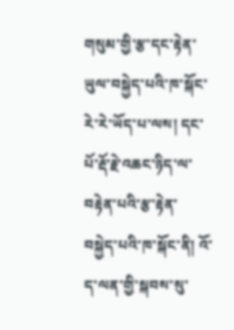གསུམ་གྱི་རྩ་དང་རྟེན་ཡུལ་བསྐྱེད་པའི་ཁ་སྐོང་རེ་རེ་ཡོད་པ་ལས། དང་པོ་རྡོ་རྗེ་འཆང་ཉིད་ལ་ བརྟེན་པའི་རྩ་རྟེན་བསྐྱེད་པའི་ཁ་སྐོང་ནི། འོ་ད་ལན་གྱི་སྐབས་སུ་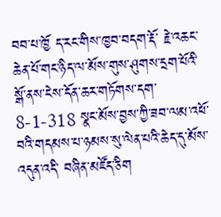བབ་པ་ཁྱོ ད་རང་གིས་ཁྱབ་བདག་རྡོ་ རྗེ་འཆང་ཆེན་པོ་གང་ཉིད་ལ་མོས་གུས་ཤུགས་དྲག་པོའི་སྒོ་ནས་ངེས་དོན་ཆར་གཏོགས་དག་ 8-1-318 སྣང་མོས་བྱས་ཀྱི་ཟབ་ལམ་འཕོ་བའི་གདམས་པ་ཉམས་སུ་ལེན་པའི་ཆེད་དུ་མོས་འདུན་འདི་ བཞིན་མཛོད་ཅིག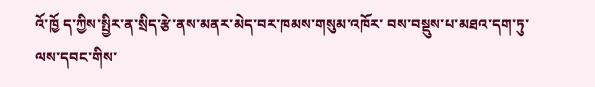འོ་ཁྱོ ད་ཀྱིས་སྤྱིར་ན་སྲིད་རྩེ་ནས་མནར་མེད་བར་ཁམས་གསུམ་འཁོར་ བས་བསྡུས་པ་མཐའ་དག་ཏུ་ལས་དབང་གིས་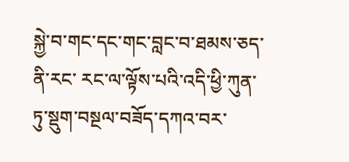སྐྱེ་བ་གང་དང་གང་བླང་བ་ཐམས་ཅད་ནི་རང་ རང་ལ་ལྟོས་པའི་འདི་ཕྱི་ཀུན་ཏུ་སྡུག་བསྔལ་བཟོད་དཀའ་བར་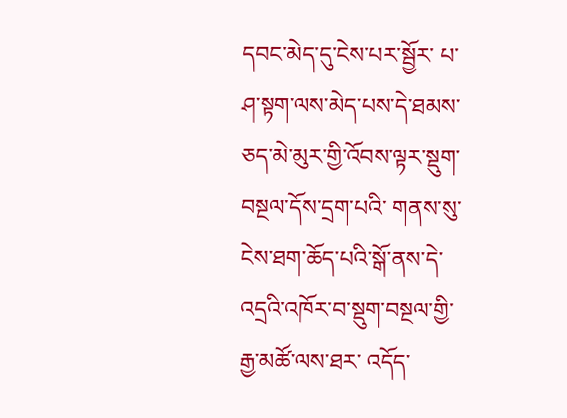དབང་མེད་དུ་ངེས་པར་སྦྱོར་ པ་ཤ་སྟག་ལས་མེད་པས་དེ་ཐམས་ཅད་མེ་མུར་གྱི་འོབས་ལྟར་སྡུག་བསྔལ་དོས་དྲག་པའི་ གནས་སུ་ངེས་ཐག་ཆོད་པའི་སྒོ་ནས་དེ་འདྲའི་འཁོར་བ་སྡུག་བསྔལ་གྱི་རྒྱ་མཚོ་ལས་ཐར་ འདོད་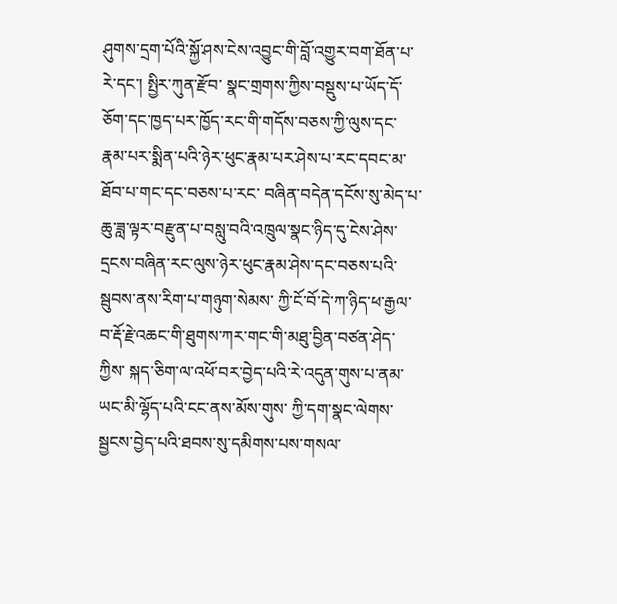ཤུགས་དྲག་པོའི་སྐྱོ་ཤས་ངེས་འབྱུང་གི་བློ་འགྱུར་བག་ཐོན་པ་རེ་དང་། སྤྱིར་ཀུན་རྫོབ་ སྣང་གྲགས་ཀྱིས་བསྡུས་པ་ཡོད་དོ་ཅོག་དང་ཁྱད་པར་ཁྱོད་རང་གི་གདོས་བཅས་ཀྱི་ལུས་དང་ རྣམ་པར་སྨིན་པའི་ཉེར་ཕུང་རྣམ་པར་ཤེས་པ་རང་དབང་མ་ཐོབ་པ་གང་དང་བཅས་པ་རང་ བཞིན་བདེན་དངོས་སུ་མེད་པ་ཆུ་ཟླ་ལྟར་བརྫུན་པ་བསླུ་བའི་འཁྲུལ་སྣང་ཉིད་དུ་ངེས་ཤེས་ དྲངས་བཞིན་རང་ལུས་ཉེར་ཕུང་རྣམ་ཤེས་དང་བཅས་པའི་སྦུབས་ནས་རིག་པ་གཉུག་སེམས་ ཀྱི་ངོ་བོ་དེ་ཀ་ཉིད་ཕ་རྒྱལ་བ་རྡོ་རྗེ་འཆང་གི་ཐུགས་ཀར་གང་གི་མཐུ་བྱིན་བཙན་ཤེད་ཀྱིས་ སྐད་ཅིག་ལ་འཕོ་བར་བྱེད་པའི་རེ་འདུན་གུས་པ་ནམ་ཡང་མི་ལྷོད་པའི་ངང་ནས་མོས་གུས་ ཀྱི་དག་སྣང་ལེགས་སྦྱངས་བྱེད་པའི་ཐབས་སུ་དམིགས་པས་གསལ་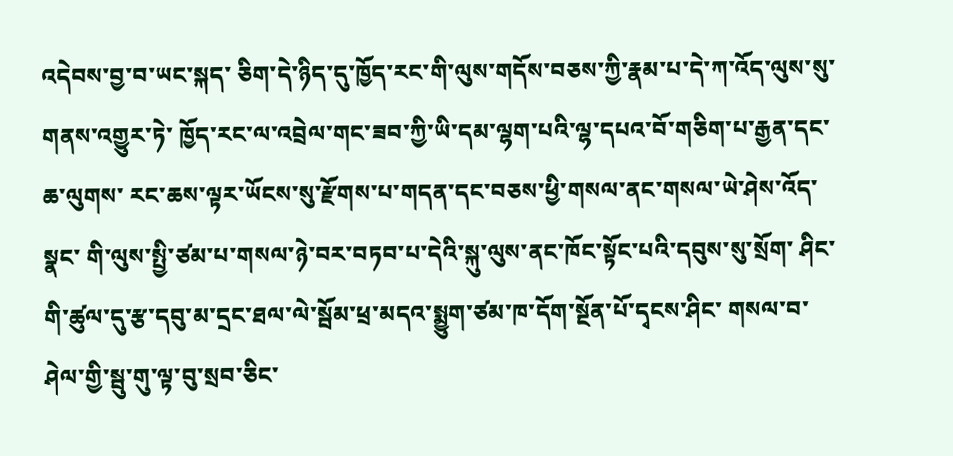འདེབས་བྱ་བ་ཡང་སྐད་ ཅིག་དེ་ཉིད་དུ་ཁྱོད་རང་གི་ལུས་གདོས་བཅས་ཀྱི་རྣམ་པ་དེ་ཀ་འོད་ལུས་སུ་གནས་འགྱུར་ཏེ་ ཁྱོད་རང་ལ་འབྲེལ་གང་ཟབ་ཀྱི་ཡི་དམ་ལྷག་པའི་ལྷ་དཔའ་བོ་གཅིག་པ་རྒྱན་དང་ཆ་ལུགས་ རང་ཆས་ལྟར་ཡོངས་སུ་རྫོགས་པ་གདན་དང་བཅས་ཕྱི་གསལ་ནང་གསལ་ཡེ་ཤེས་འོད་སྣང་ གི་ལུས་སྤྱི་ཙམ་པ་གསལ་ཉེ་བར་བཏབ་པ་དེའི་སྐུ་ལུས་ནང་ཁོང་སྟོང་པའི་དབུས་སུ་སྲོག་ ཤིང་གི་ཚུལ་དུ་རྩ་དབུ་མ་དྲང་ཐལ་ལེ་སྦོམ་ཕྲ་མདའ་སྨྱུག་ཙམ་ཁ་དོག་སྔོན་པོ་དྭངས་ཤིང་ གསལ་བ་ཤེལ་གྱི་སྦུ་གུ་ལྟ་བུ་སྲབ་ཅིང་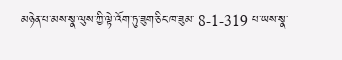མཉེན་པ་མས་སྣ་ལུས་ཀྱི་ལྟེ་འོག་ཏུ་ཟུག་ཅིང་ཁ་ཟུམ་ 8-1-319 པ་ཡས་སྣ་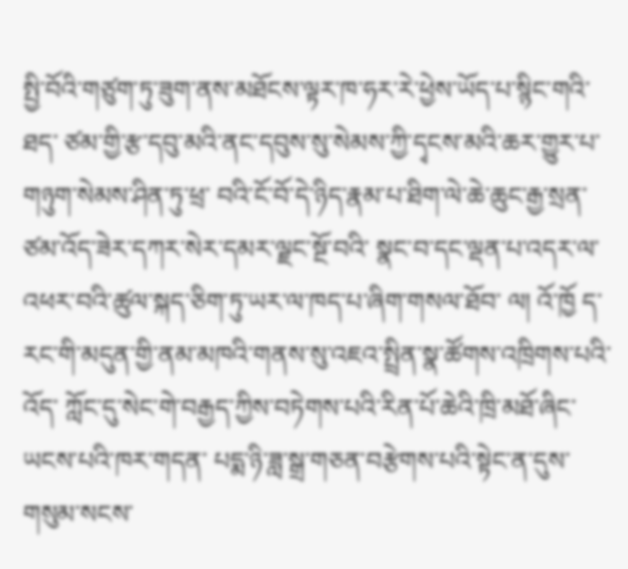སྤྱི་བོའི་གཙུག་ཏུ་ཟུག་ནས་མཐོངས་ལྟར་ཁ་ཧར་རེ་ཕྱེས་ཡོད་པ་སྙིང་གའི་ཐད་ ཙམ་གྱི་རྩ་དབུ་མའི་ནང་དབུས་སུ་སེམས་ཀྱི་དྭངས་མའི་ཆར་གྱུར་པ་གཉུག་སེམས་ཤིན་ཏུ་ཕྲ་ བའི་ངོ་བོ་དེ་ཉིད་རྣམ་པ་ཐིག་ལེ་ཆེ་ཆུང་རྒྱ་སྲན་ཙམ་འོད་ཟེར་དཀར་སེར་དམར་ལྗང་སྔོ་བའི་ སྣང་བ་དང་ལྡན་པ་འདར་ལ་འཕར་བའི་ཚུལ་སྐད་ཅིག་ཏུ་ཡར་ལ་ཁད་པ་ཞིག་གསལ་ཐོབ་ ལ། འོ་ཁྱོ ད་རང་གི་མདུན་གྱི་ནམ་མཁའི་གནས་སུ་འཇའ་སྤྲིན་སྣ་ཚོགས་འཁྲིགས་པའི་འོད་ ཀློང་དུ་སེང་གེ་བརྒྱད་ཀྱིས་བཏེགས་པའི་རིན་པོ་ཆེའི་ཁྲི་མཐོ་ཞིང་ཡངས་པའི་ཁར་གདན་ པདྨ་ཉི་ཟླ་སྒྲ་གཅན་བརྩེགས་པའི་སྟེང་ན་དུས་གསུམ་སངས་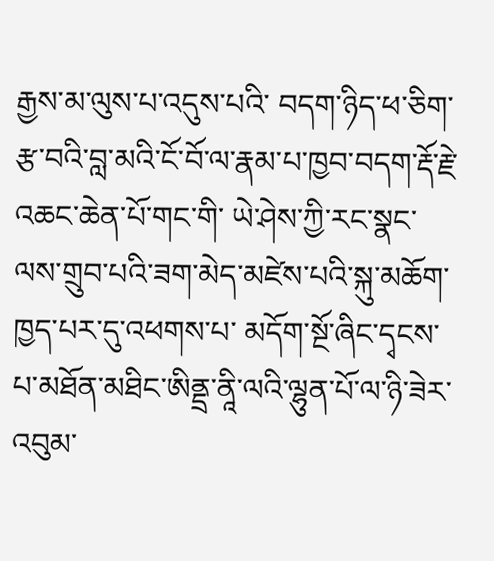རྒྱས་མ་ལུས་པ་འདུས་པའི་ བདག་ཉིད་ཕ་ཅིག་རྩ་བའི་བླ་མའི་ངོ་བོ་ལ་རྣམ་པ་ཁྱབ་བདག་རྡོ་རྗེ་འཆང་ཆེན་པོ་གང་གི་ ཡེ་ཤེས་ཀྱི་རང་སྣང་ལས་གྲུབ་པའི་ཟག་མེད་མཛེས་པའི་སྐུ་མཆོག་ཁྱད་པར་དུ་འཕགས་པ་ མདོག་སྔོ་ཞིང་དྭངས་པ་མཐོན་མཐིང་ཨིནྡྲ་ནཱི་ལའི་ལྷུན་པོ་ལ་ཉི་ཟེར་འབུམ་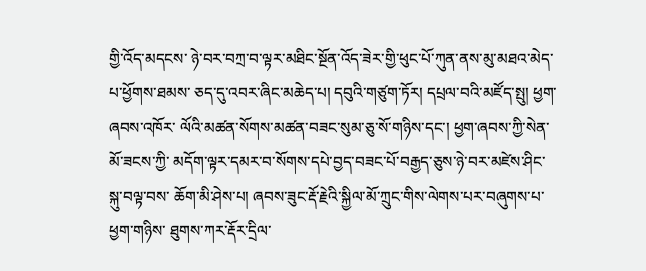གྱི་འོད་མདངས་ ཉེ་བར་བཀྲ་བ་ལྟར་མཐིང་སྔོན་འོད་ཟེར་གྱི་ཕུང་པོ་ཀུན་ནས་མུ་མཐའ་མེད་པ་ཕྱོགས་ཐམས་ ཅད་དུ་འབར་ཞིང་མཆེད་པ། དབུའི་གཙུག་ཏོར། དཔྲལ་བའི་མཛོད་སྤུ། ཕྱག་ཞབས་འཁོར་ ལོའི་མཚན་སོགས་མཚན་བཟང་སུམ་ཅུ་སོ་གཉིས་དང་། ཕྱག་ཞབས་ཀྱི་སེན་མོ་ཟངས་ཀྱི་ མདོག་ལྟར་དམར་བ་སོགས་དཔེ་བྱད་བཟང་པོ་བརྒྱད་ཅུས་ཉེ་བར་མཛེས་ཤིང་སྐུ་བལྟ་བས་ ཆོག་མི་ཤེས་པ། ཞབས་ཟུང་རྡོ་རྗེའི་སྐྱིལ་མོ་ཀྲུང་གིས་ལེགས་པར་བཞུགས་པ་ཕྱག་གཉིས་ ཐུགས་ཀར་རྡོར་དྲིལ་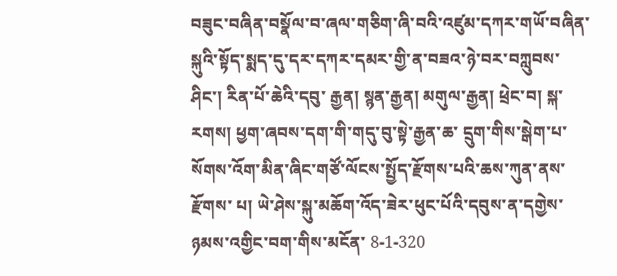བཟུང་བཞིན་བསྣོལ་བ་ཞལ་གཅིག་ཞི་བའི་འཛུམ་དཀར་གཡོ་བཞིན་ སྐུའི་སྟོད་སྨད་དུ་དར་དཀར་དམར་གྱི་ན་བཟའ་ཉེ་བར་བཀླུབས་ཤིང་། རིན་པོ་ཆེའི་དབུ་ རྒྱན། སྙན་རྒྱན། མགུལ་རྒྱན། ཕྲེང་བ། སྐ་རགས། ཕྱག་ཞབས་དག་གི་གདུ་བུ་སྟེ་རྒྱན་ཆ་ དྲུག་གིས་སྒེག་པ་སོགས་འོག་མིན་ཞིང་གཙོ་ལོངས་སྤྱོད་རྫོགས་པའི་ཆས་ཀུན་ནས་རྫོགས་ པ། ཡེ་ཤེས་སྐུ་མཆོག་འོད་ཟེར་ཕུང་པོའི་དབུས་ན་དགྱེས་ཉམས་འགྱིང་བག་གིས་མངོན་ 8-1-320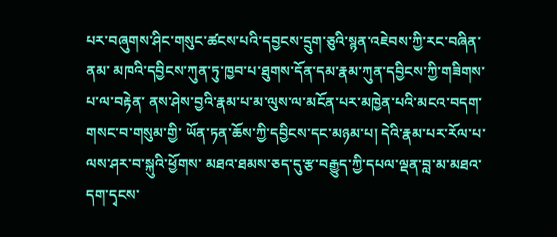པར་བཞུགས་ཤིང་གསུང་ཚངས་པའི་དབྱངས་དྲུག་ཅུའི་སྙན་འཇེབས་ཀྱི་རང་བཞིན་ནམ་ མཁའི་དབྱིངས་ཀུན་ཏུ་ཁྱབ་པ་ཐུགས་དོན་དམ་རྣམ་ཀུན་དབྱིངས་ཀྱི་གཟིགས་པ་ལ་བརྟེན་ ནས་ཤེས་བྱའི་རྣམ་པ་མ་ལུས་ལ་མངོན་པར་མཁྱེན་པའི་མངའ་བདག་གསང་བ་གསུམ་གྱི་ ཡོན་ཏན་ཆོས་ཀྱི་དབྱིངས་དང་མཉམ་པ། དེའི་རྣམ་པར་རོལ་པ་ལས་ཤར་བ་སྐུའི་ཕྱོགས་ མཐའ་ཐམས་ཅད་དུ་རྩ་བརྒྱུད་ཀྱི་དཔལ་ལྡན་བླ་མ་མཐའ་དག་དྭངས་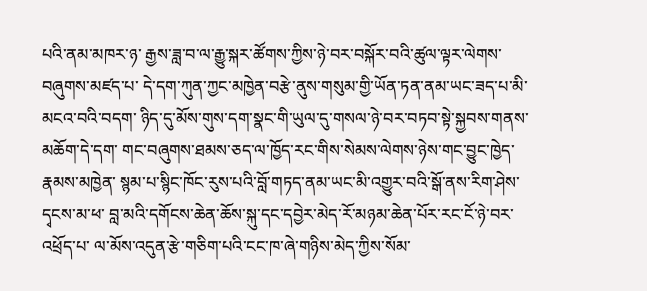པའི་ནམ་མཁར་ཉ་ རྒྱས་ཟླ་བ་ལ་རྒྱུ་སྐར་ཚོགས་ཀྱིས་ཉེ་བར་བསྐོར་བའི་ཚུལ་ལྟར་ལེགས་བཞུགས་མཛད་པ་ དེ་དག་ཀུན་ཀྱང་མཁྱེན་བརྩེ་ནུས་གསུམ་གྱི་ཡོན་ཏན་ནམ་ཡང་ཟད་པ་མི་མངའ་བའི་བདག་ ཉིད་དུ་མོས་གུས་དག་སྣང་གི་ཡུལ་དུ་གསལ་ཉེ་བར་བཏབ་སྟེ་སྐྱབས་གནས་མཆོག་དེ་དག་ གང་བཞུགས་ཐམས་ཅད་ལ་ཁྱོད་རང་གིས་སེམས་ལེགས་ཉེས་གང་བྱུང་ཁྱེད་རྣམས་མཁྱེན་ སྙམ་པ་སྙིང་ཁོང་རུས་པའི་བློ་གཏད་ནམ་ཡང་མི་འགྱུར་བའི་སྒོ་ནས་རིག་ཤེས་དྭངས་མ་ཕ་ བླ་མའི་དགོངས་ཆེན་ཆོས་སྐུ་དང་དབྱེར་མེད་རོ་མཉམ་ཆེན་པོར་རང་ངོ་ཉེ་བར་འཕྲོད་པ་ ལ་མོས་འདུན་རྩེ་གཅིག་པའི་ངང་ཁ་ཞེ་གཉིས་མེད་ཀྱིས་སོམ་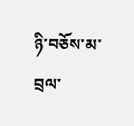ཉི་བཅོས་མ་བྲལ་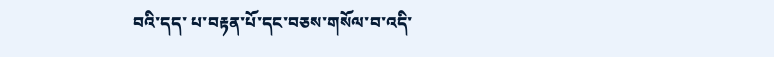བའི་དད་ པ་བརྟན་པོ་དང་བཅས་གསོལ་བ་འདི་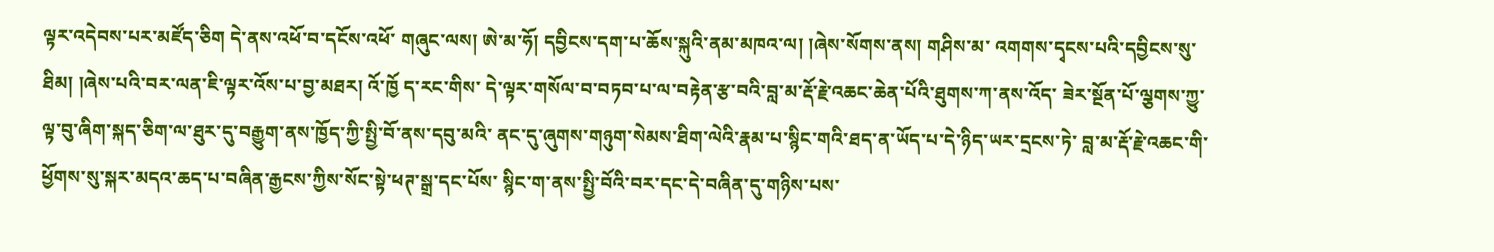ལྟར་འདེབས་པར་མཛོད་ཅིག དེ་ནས་འཕོ་བ་དངོས་འཕོ་ གཞུང་ལས། ཨེ་མ་ཧོ། དབྱིངས་དག་པ་ཆོས་སྐུའི་ནམ་མཁའ་ལ། །ཞེས་སོགས་ནས། གཤིས་མ་ འགགས་དྭངས་པའི་དབྱིངས་སུ་ཐིམ། །ཞེས་པའི་བར་ལན་ཇི་ལྟར་འོས་པ་བྱ་མཐར། འོ་ཁྱོ ད་རང་གིས་ དེ་ལྟར་གསོལ་བ་བཏབ་པ་ལ་བརྟེན་རྩ་བའི་བླ་མ་རྡོ་རྗེ་འཆང་ཆེན་པོའི་ཐུགས་ཀ་ནས་འོད་ ཟེར་སྔོན་པོ་ལྕགས་ཀྱུ་ལྟ་བུ་ཞིག་སྐད་ཅིག་ལ་ཐུར་དུ་བརྒྱུག་ནས་ཁྱོད་ཀྱི་སྤྱི་བོ་ནས་དབུ་མའི་ ནང་དུ་ཞུགས་གཉུག་སེམས་ཐིག་ལེའི་རྣམ་པ་སྙིང་གའི་ཐད་ན་ཡོད་པ་དེ་ཉིད་ཡར་དྲངས་ཏེ་ བླ་མ་རྡོ་རྗེ་འཆང་གི་ཕྱོགས་སུ་སྐར་མདའ་ཆད་པ་བཞིན་རྒྱངས་ཀྱིས་སོང་སྟེ་ཕཊ་སྒྲ་དང་པོས་ སྙིང་ག་ནས་སྤྱི་བོའི་བར་དང་དེ་བཞིན་དུ་གཉིས་པས་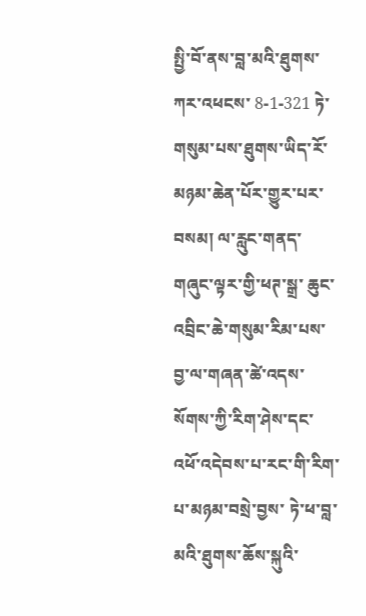སྤྱི་བོ་ནས་བླ་མའི་ཐུགས་ཀར་འཕངས་ 8-1-321 ཏེ་གསུམ་པས་ཐུགས་ཡིད་རོ་མཉམ་ཆེན་པོར་གྱུར་པར་བསམ། ལ་རླུང་གནད་གཞུང་ལྟར་གྱི་ཕཊ་སྒྲ་ ཆུང་འབྲིང་ཆེ་གསུམ་རིམ་པས་བྱ་ལ་གཞན་ཚེ་འདས་སོགས་ཀྱི་རིག་ཤེས་དང་འཕོ་འདེབས་པ་རང་གི་རིག་པ་མཉམ་བསྲེ་བྱས་ ཏེ་ཕ་བླ་མའི་ཐུགས་ཆོས་སྐུའི་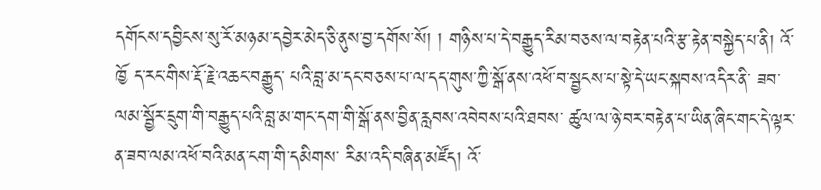དགོངས་དབྱིངས་སུ་རོ་མཉམ་དབྱེར་མེད་ཅི་ནུས་བྱ་དགོས་སོ། ། གཉིས་པ་དེ་བརྒྱུད་རིམ་བཅས་ལ་བརྟེན་པའི་རྩ་རྟེན་བསྐྱེད་པ་ནི། འོ་ཁྱོ ད་རང་གིས་རྡོ་རྗེ་འཆང་བརྒྱུད་ པའི་བླ་མ་དང་བཅས་པ་ལ་དད་གུས་ཀྱི་སྒོ་ནས་འཕོ་བ་སྦྱངས་པ་སྟེ་དེ་ཡང་སྐབས་འདིར་ནི་ ཟབ་ལམ་སྦྱོར་དྲུག་གི་བརྒྱུད་པའི་བླ་མ་གང་དག་གི་སྒོ་ནས་བྱིན་རླབས་འབེབས་པའི་ཐབས་ ཚུལ་ལ་ཉེ་བར་བརྟེན་པ་ཡིན་ཞིང་གང་དེ་ལྟར་ན་ཟབ་ལམ་འཕོ་བའི་མན་ངག་གི་དམིགས་ རིམ་འདི་བཞིན་མཛོད། འོ་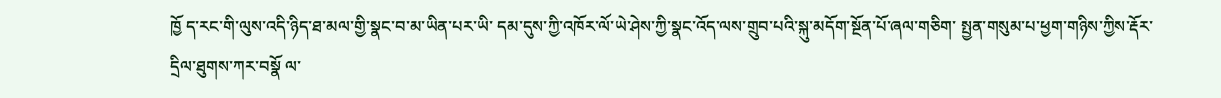ཁྱོ ད་རང་གི་ལུས་འདི་ཉིད་ཐ་མལ་གྱི་སྣང་བ་མ་ཡིན་པར་ཡི་ དམ་དུས་ཀྱི་འཁོར་ལོ་ཡེ་ཤེས་ཀྱི་སྣང་འོད་ལས་གྲུབ་པའི་སྐུ་མདོག་སྔོན་པོ་ཞལ་གཅིག་ སྤྱན་གསུམ་པ་ཕྱག་གཉིས་ཀྱིས་རྡོར་དྲིལ་ཐུགས་ཀར་བསྣོ ལ་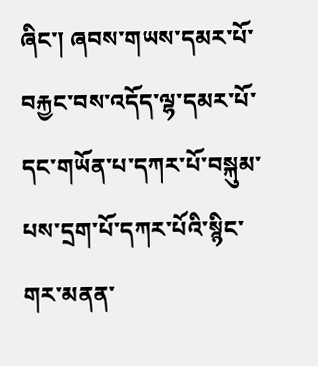ཞིང་། ཞབས་གཡས་དམར་པོ་ བརྐྱང་བས་འདོད་ལྷ་དམར་པོ་དང་གཡོན་པ་དཀར་པོ་བསྐུམ་པས་དྲག་པོ་དཀར་པོའི་སྙིང་ གར་མནན་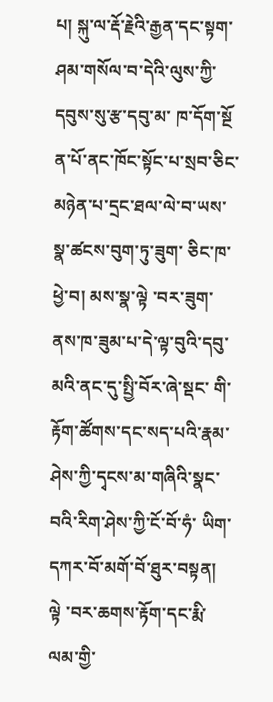པ། སྐུ་ལ་རྡོ་རྗེའི་རྒྱན་དང་སྟག་ཤམ་གསོལ་བ་དེའི་ལུས་ཀྱི་དབུས་སུ་རྩ་དབུ་མ་ ཁ་དོག་སྔོ ན་པོ་ནང་ཁོང་སྟོང་པ་སྲབ་ཅིང་མཉེན་པ་དྲང་ཐལ་ལེ་བ་ཡས་སྣ་ཚངས་བུག་ཏུ་ཟུག་ ཅིང་ཁ་ཕྱེ་བ། མས་སྣ་ལྟེ ་བར་ཟུག་ནས་ཁ་ཟུམ་པ་དེ་ལྟ་བུའི་དབུ་མའི་ནང་དུ་སྤྱི་བོར་ཞེ་སྡང་ གི་རྟོག་ཚོགས་དང་སད་པའི་རྣམ་ཤེས་ཀྱི་དྭངས་མ་གཞིའི་སྣང་བའི་རིག་ཤེས་ཀྱི་ངོ་བོ་ཧཾ་ ཡིག་དཀར་བོ་མགོ་བོ་ཐུར་བསྟན། ལྟེ ་བར་ཆགས་རྟོག་དང་རྨི་ལམ་གྱི་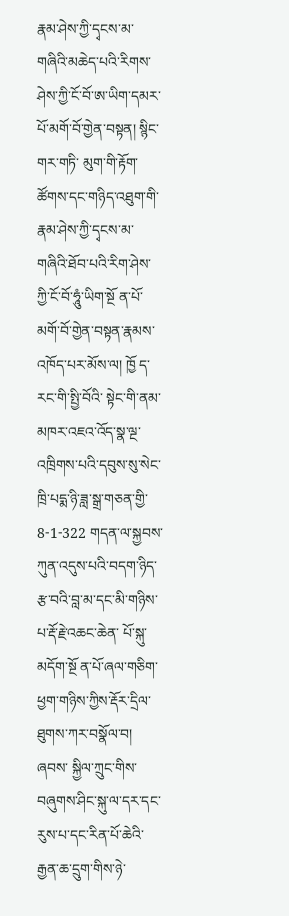རྣམ་ཤེས་ཀྱི་དྭངས་མ་ གཞིའི་མཆེད་པའི་རིགས་ཤེས་ཀྱི་ངོ་བོ་ཨ་ཡིག་དམར་པོ་མགོ་བོ་གྱེན་བསྟན། སྙིང་གར་གཏི་ མུག་གི་རྟོག་ཚོགས་དང་གཉིད་འཐུག་གི་རྣམ་ཤེས་ཀྱི་དྭངས་མ་གཞིའི་ཐོབ་པའི་རིག་ཤེས་ ཀྱི་ངོ་བོ་ཧཱུཾ་ཡིག་སྔོ ན་པོ་མགོ་བོ་གྱེན་བསྟན་རྣམས་འཁོད་པར་མོས་ལ། ཁྱོ ད་རང་གི་སྤྱི་བོའི་ སྟེང་གི་ནམ་མཁར་འཇའ་འོད་སྣ་ལྔ་འཁྲིགས་པའི་དབུས་སུ་སེང་ཁྲི་པདྨ་ཉི་ཟླ་སྒྲ་གཅན་གྱི་ 8-1-322 གདན་ལ་སྐྱབས་ཀུན་འདུས་པའི་བདག་ཉིད་རྩ་བའི་བླ་མ་དང་མི་གཉིས་པ་རྡོ་རྗེ་འཆང་ཆེན་ པོ་སྐུ་མདོག་སྔོ ན་པོ་ཞལ་གཅིག་ཕྱག་གཉིས་ཀྱིས་རྡོར་དྲིལ་ཐུགས་ཀར་བསྣོལ་བ། ཞབས་ སྐྱིལ་ཀྲུང་གིས་བཞུགས་ཤིང་སྐུ་ལ་དར་དང་རུས་པ་དང་རིན་པོ་ཆེའི་རྒྱན་ཆ་དྲུག་གིས་ཉེ་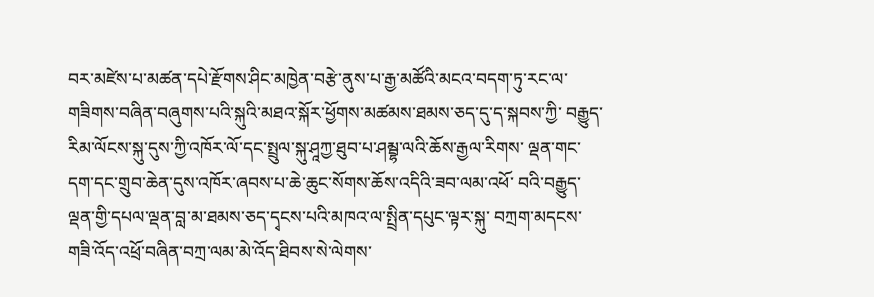བར་མཛེས་པ་མཚན་དཔེ་རྫོགས་ཤིང་མཁྱེན་བརྩེ་ནུས་པ་རྒྱ་མཚོའི་མངའ་བདག་ཏུ་རང་ལ་ གཟིགས་བཞིན་བཞུགས་པའི་སྐུའི་མཐའ་སྐོར་ཕྱོགས་མཚམས་ཐམས་ཅད་དུ་ད་སྐབས་ཀྱི་ བརྒྱུད་རིམ་ལོངས་སྐུ་དུས་ཀྱི་འཁོར་ལོ་དང་སྤྲུལ་སྐུ་ཤཱཀྱ་ཐུབ་པ་ཤམྦྷ་ལའི་ཆོས་རྒྱལ་རིགས་ ལྡན་གང་དག་དང་གྲུབ་ཆེན་དུས་འཁོར་ཞབས་པ་ཆེ་ཆུང་སོགས་ཆོས་འདིའི་ཟབ་ལམ་འཕོ་ བའི་བརྒྱུད་ལྡན་གྱི་དཔལ་ལྡན་བླ་མ་ཐམས་ཅད་དྭངས་པའི་མཁའ་ལ་སྤྲིན་དཔུང་ལྟར་སྐུ་ བཀྲག་མདངས་གཟི་འོད་འཕྲོ་བཞིན་བཀྲ་ལམ་མེ་འོད་ཐིབས་སེ་ལེགས་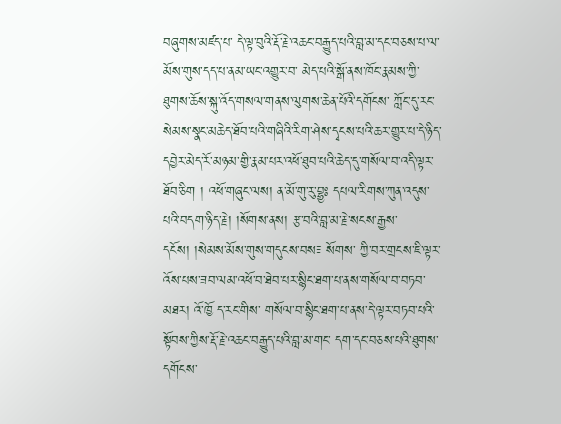བཞུགས་མཛད་པ་ དེ་ལྟ་བུའི་རྡོ་རྗེ་འཆང་བརྒྱུད་པའི་བླ་མ་དང་བཅས་པ་ལ་མོས་གུས་དད་པ་ནམ་ཡང་འགྱུར་བ་ མེད་པའི་སྒོ་ནས་ཁོང་རྣམས་ཀྱི་ཐུགས་ཆོས་སྐུ་འོད་གསལ་གནས་ལུགས་ཆེན་པོའི་དགོངས་ ཀློང་དུ་རང་སེམས་སྣང་མཆེད་ཐོབ་པའི་གཞིའི་རིག་ཤེས་དྭངས་པའི་ཆར་གྱུར་པ་དེ་ཉིད་ དབྱེར་མེད་རོ་མཉམ་གྱི་རྣམ་པར་འཕོ་ཐུབ་པའི་ཆེད་དུ་གསོལ་བ་འདི་ལྟར་ཐོབ་ཅིག ། འཕོ་གཞུང་ལས། ན་མོ་གུ་རུ་བྷྱཿ དཔལ་རིགས་ཀུན་འདུས་པའི་བདག་ཉིད་རྗེ། །སོགས་ནས། རྩ་བའི་བླ་མ་རྗེ་སངས་རྒྱས་དངོས། །སེམས་མོས་གུས་གདུངས་བས༴ སོགས་ ཀྱི་བར་གྲངས་ཇི་ལྟར་འོས་པས་ཟབ་ལམ་འཕོ་བ་ཐེབ་པར་སྙིང་ཐག་པ་ནས་གསོལ་བ་བཏབ་མཐར། འོ་ཁྱོ ད་རང་གིས་ གསོལ་བ་སྙིང་ཐག་པ་ནས་དེ་ལྟར་བཏབ་པའི་སྟོབས་ཀྱིས་རྡོ་རྗེ་འཆང་བརྒྱུད་པའི་བླ་མ་གང་ དག་དང་བཅས་པའི་ཐུགས་དགོངས་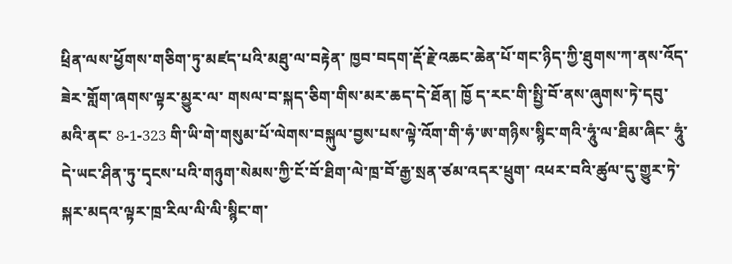ཕྲིན་ལས་ཕྱོགས་གཅིག་ཏུ་མཛད་པའི་མཐུ་ལ་བརྟེན་ ཁྱབ་བདག་རྡོ་རྗེ་འཆང་ཆེན་པོ་གང་ཉིད་ཀྱི་ཐུགས་ཀ་ནས་འོད་ཟེར་གློག་ཞགས་ལྟར་མྱུར་ལ་ གསལ་བ་སྐད་ཅིག་གིས་མར་ཆད་དེ་ཐོན། ཁྱོ ད་རང་གི་སྤྱི་བོ་ནས་ཞུགས་ཏེ་དབུ་མའི་ནང་ 8-1-323 གི་ཡི་གེ་གསུམ་པོ་ལེགས་བསྐུལ་བྱས་པས་ལྟེ་འོག་གི་ཧཾ་ཨ་གཉིས་སྙིང་གའི་ཧཱུཾ་ལ་ཐིམ་ཞིང་ ཧཱུཾ་དེ་ཡང་ཤིན་ཏུ་དྭངས་པའི་གཉུག་སེམས་ཀྱི་ངོ་བོ་ཐིག་ལེ་ཁྲ་བོ་རྒྱ་སྲན་ཙམ་འདར་ཕྲུག་ འཕར་བའི་ཚུལ་དུ་གྱུར་ཏེ་སྐར་མདའ་ལྟར་ཁྲ་རིལ་ལི་ལི་སྙིང་ག་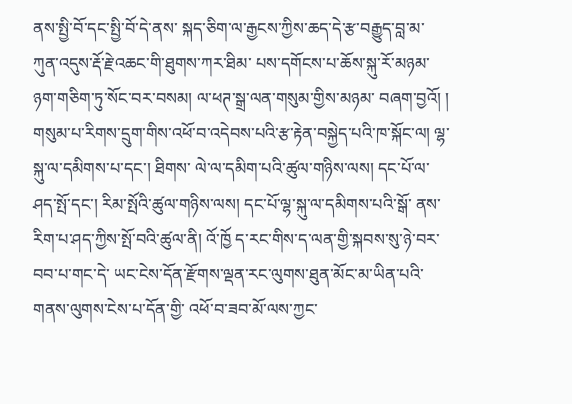ནས་སྤྱི་བོ་དང་སྤྱི་བོ་དེ་ནས་ སྐད་ཅིག་ལ་རྒྱངས་ཀྱིས་ཆད་དེ་རྩ་བརྒྱུད་བླ་མ་ཀུན་འདུས་རྡོ་རྗེ་འཆང་གི་ཐུགས་ཀར་ཐིམ་ པས་དགོངས་པ་ཆོས་སྐུ་རོ་མཉམ་ཉག་གཅིག་ཏུ་སོང་བར་བསམ། ལ་ཕཊ་སྒྲ་ལན་གསུམ་གྱིས་མཉམ་ བཞག་བྱའོ། ། གསུམ་པ་རིགས་དྲུག་གིས་འཕོ་བ་འདེབས་པའི་རྩ་རྟེན་བསྐྱེད་པའི་ཁ་སྐོང་ལ། ལྷ་སྐུ་ལ་དམིགས་པ་དང་། ཐིགས་ ལེ་ལ་དམིག་པའི་ཚུལ་གཉིས་ལས། དང་པོ་ལ་ཤད་སྤོ་དང་། རིམ་སྤོའི་ཚུལ་གཉིས་ལས། དང་པོ་ལྷ་སྐུ་ལ་དམིགས་པའི་སྒོ་ ནས་རིག་པ་ཤད་ཀྱིས་སྤོ་བའི་ཚུལ་ནི། འོ་ཁྱོ ད་རང་གིས་ད་ལན་གྱི་སྐབས་སུ་ཉེ་བར་བབ་པ་གང་དེ་ ཡང་ངེས་དོན་རྫོགས་ལྡན་རང་ལུགས་ཐུན་མོང་མ་ཡིན་པའི་གནས་ལུགས་ངེས་པ་དོན་གྱི་ འཕོ་བ་ཟབ་མོ་ལས་ཀྱང་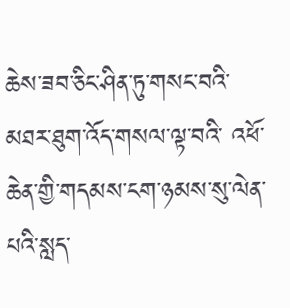ཆེས་ཟབ་ཅིང་ཤིན་ཏུ་གསང་བའི་མཐར་ཐུག་འོད་གསལ་ལྟ་བའི་ འཕོ་ཆེན་གྱི་གདམས་ངག་ཉམས་སུ་ལེན་པའི་སླད་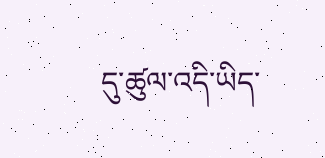དུ་ཚུལ་འདི་ཡིད་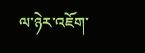ལ་ཉེར་འཇོག་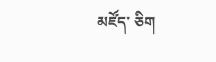མཛོད་ ཅིག